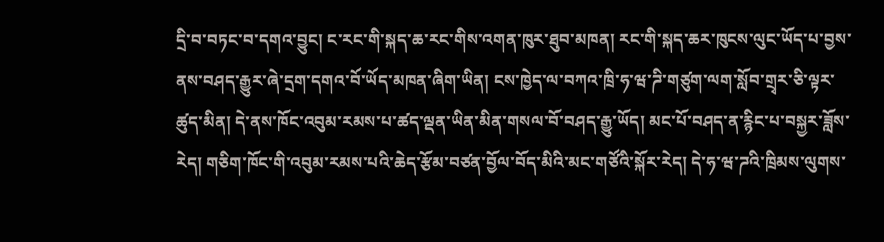དྲི་བ་བཏང་བ་དགའ་བྱུང། ང་རང་གི་སྐད་ཆ་རང་གིས་འགན་ཁུར་ཐུབ་མཁན། རང་གི་སྐད་ཆར་ཁུངས་ལུང་ཡོད་པ་བྱས་ནས་བཤད་རྒྱུར་ཞེ་དྲག་དགའ་བོ་ཡོད་མཁན་ཞིག་ཡིན། ངས་ཁྱེད་ལ་བཀའ་ཁྲི་ཧ་ཝ་ཌི་གཙུག་ལག་སློབ་གྲྭར་ཅི་ལྟར་ཚུད་མིན། དེ་ནས་ཁོང་འབུམ་རམས་པ་ཚད་ལྡན་ཡིན་མིན་གསལ་བོ་བཤད་རྒྱུ་ཡོད། མང་པོ་བཤད་ན་རྙིང་པ་བསྐྱར་ཟློས་རེད། གཅིག་ཁོང་གི་འབུམ་རམས་པའི་ཆེད་རྩོམ་བཙན་བྱོལ་བོད་མིའི་མང་གཙོའི་སྐོར་རེད། དེ་ཧ་ཝ་ཌའི་ཁྲིམས་ལུགས་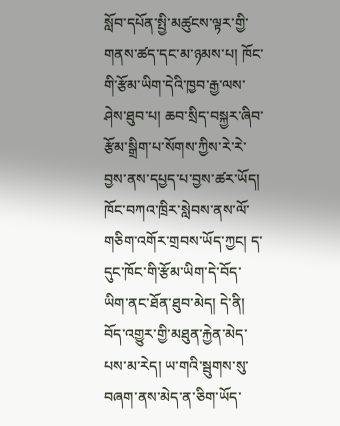སློབ་དཔོན་སྤྱི་མཚུངས་ལྟར་གྱི་གནས་ཚད་དང་མ་ཉམས་པ། ཁོང་གི་རྩོམ་ཡིག་དེའི་ཁྱབ་རྒྱ་ལས་ཤེས་ཐུབ་པ། ཆབ་སྲིད་བསྐྱར་ཞིབ་རྩོམ་སྒྲིག་པ་སོགས་ཀྱིས་རེ་རེ་བྱས་ནས་དཔྱད་པ་བྱས་ཚར་ཡོད། ཁོང་བཀའ་ཁྲིར་སླེབས་ནས་ལོ་གཅིག་འགོར་གྲབས་ཡོད་ཀྱང། ད་དུང་ཁོང་གི་རྩོམ་ཡིག་དེ་བོད་ཡིག་ནང་ཐོན་ཐུབ་མེད། དེ་ནི། བོད་འགྱུར་གྱི་མཐུན་རྐྱེན་མེད་པས་མ་རེད། ཡ་གའི་སྦུགས་སུ་བཞག་ནས་མེད་ན་ཅིག་ཡོད་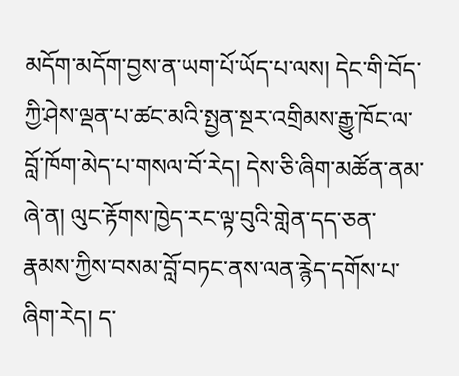མདོག་མདོག་བྱས་ན་ཡག་པོ་ཡོད་པ་ལས། དེང་གི་བོད་ཀྱི་ཤེས་ལྡན་པ་ཚང་མའི་སྤྱན་སྔར་འགྲིམས་རྒྱུ་ཁོང་ལ་བློ་ཁོག་མེད་པ་གསལ་བོ་རེད། དེས་ཅི་ཞིག་མཚོན་ནམ་ཞེ་ན། ལུང་རྟོགས་ཁྱེད་རང་ལྟ་བུའི་གླེན་དད་ཅན་རྣམས་ཀྱིས་བསམ་བློ་བཏང་ནས་ལན་རྙེད་དགོས་པ་ཞིག་རེད། ད་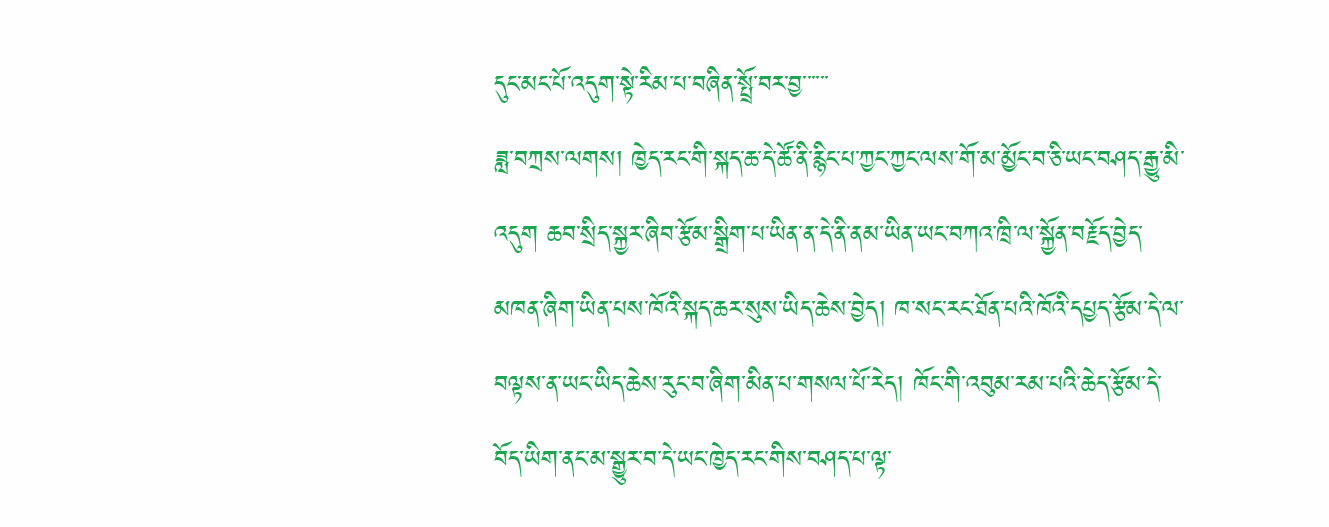དུང་མང་པོ་འདུག་སྟེ་རིམ་པ་བཞིན་སྤྲོ་བར་བྱ་་་་་་
ཟླ་བཀྲས་ལགས། ཁྱེད་རང་གི་སྐད་ཆ་དེ་ཚོ་ནི་རྙིང་པ་ཀྱང་ཀྱང་ལས་གོ་མ་མྱོང་བ་ཅི་ཡང་བཤད་རྒྱུ་མི་འདུག ཆབ་སྲིད་སྐྱར་ཞིབ་རྩོམ་སྒྲིག་པ་ཡིན་ན་དེ་ནི་ནམ་ཡིན་ཡང་བཀའ་ཁྲི་ལ་སྐྱོན་བརྗོད་བྱེད་མཁན་ཞིག་ཡིན་པས་ཁོའི་སྐད་ཆར་སུས་ཡིད་ཆེས་བྱེད། ཁ་སང་རང་ཐོན་པའི་ཁོའི་དཔྱད་རྩོམ་དེ་ལ་བལྟས་ན་ཡང་ཡིད་ཆེས་རུང་བ་ཞིག་མིན་པ་གསལ་པོ་རེད། ཁོང་གི་འབུམ་རམ་པའི་ཆེད་རྩོམ་དེ་བོད་ཡིག་ནང་མ་སྒྱུར་བ་དེ་ཡང་ཁྱེད་རང་གིས་བཤད་པ་ལྟ་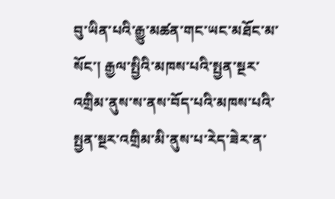བུ་ཡིན་པའི་རྒྱུ་མཚན་གང་ཡང་མཐོང་མ་སོང་། རྒྱལ་སྤྱིའི་མཁས་པའི་སྤྱན་སྔར་འགྲིམ་ནུས་ས་ནས་བོད་པའི་མཁས་པའི་སྤྱན་སྔར་འགྲིམ་མི་ནུས་པ་རེད་ཟེར་ན་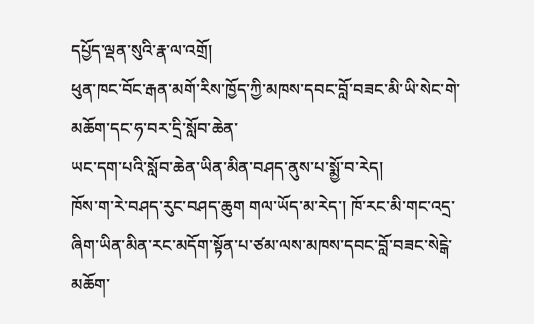དཔྱོད་ལྡན་སུའི་རྣ་ལ་འགྲོ།
ཕུན་ཁང་བོང་རྒན་མགོ་རིས་ཁྱོད་ཀྱི་མཁས་དབང་བློ་བཟང་མི་ཡི་སེང་གེ་མཆོག་དང་ཧ་བར་དྲི་སློབ་ཆེན་
ཡང་དག་པའི་སློབ་ཆེན་ཡིན་མིན་བཤད་ནུས་པ་སྨྱོ་བ་རེད།
ཁོས་ག་རེ་བཤད་རུང་བཤད་ཆུག གལ་ཡོད་མ་རེད་། ཁོ་རང་མི་གང་འདྲ་ཞིག་ཡིན་མིན་རང་མདོག་སྟོན་པ་ཙམ་ལས་མཁས་དབང་བློ་བཟང་སེངྒེ་མཆོག་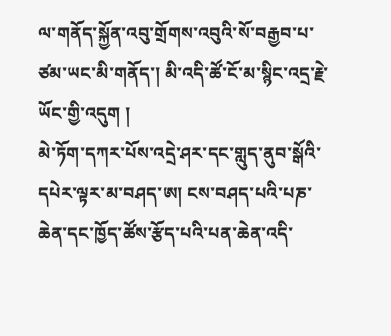ལ་གནོད་སྐྱོན་འབུ་གྲོགས་འབུའི་སོ་བརྒྱབ་པ་ཙམ་ཡང་མི་གནོད་། མི་འདི་ཚོ་ངོ་མ་སྙིང་འདྲ་རྗེ་ཡོང་གྱི་འདུག །
མེ་ཏོག་དཀར་པོས་འདྲེ་ཤར་དང་གླུད་ནུབ་སྒོའི་དཔེར་ལྟར་མ་བཤད་ཨ། ངས་བཤད་པའི་པཎ་ཆེན་དང་ཁྱོད་ཚོས་རྩོད་པའི་པན་ཆེན་འདི་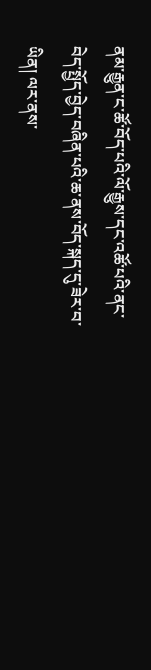ནམ་རྒྱུན་ང་ཚོ་བོད་པའི་ལོ་རྒྱུས་དང་འཚོ་པའི་ནང་བེད་སྤྱོད་བྱེད་བཞིན་པའི་ཆ་ནས་བོད་སྐད་དུ་ཟེར་བ་ཡིན། ལར་ནས་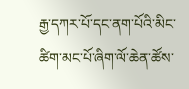རྒྱ་དཀར་པོ་དང་ནག་པོའི་མིང་ཚིག་མང་པོ་ཞིག་ལོ་ཆེན་ཚོས་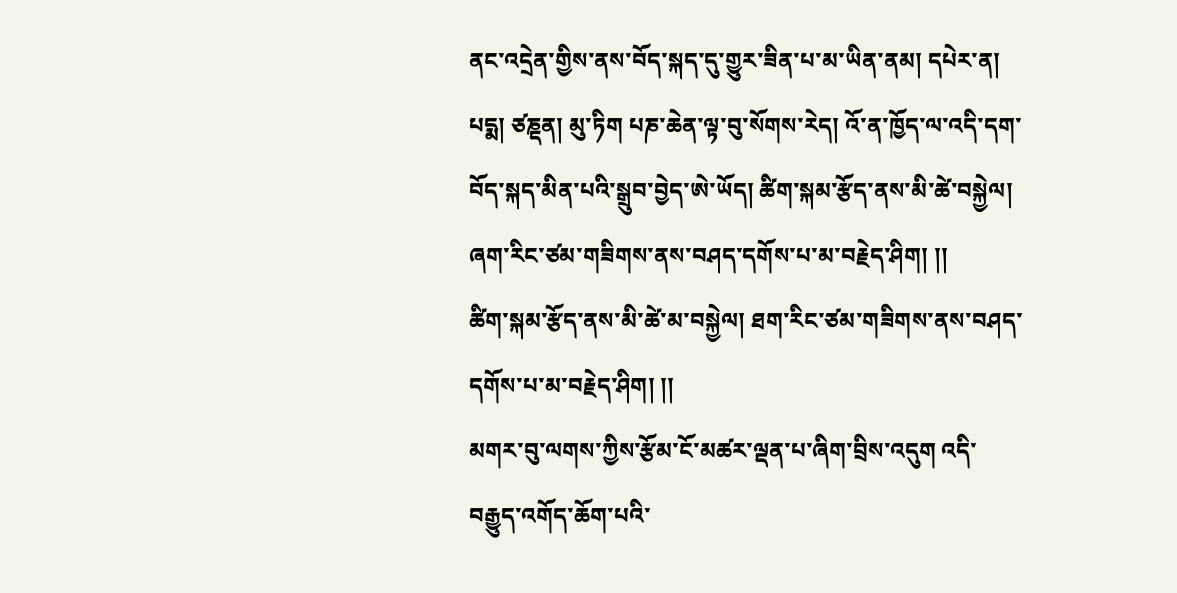ནང་འདྲེན་གྱིས་ནས་བོད་སྐད་དུ་གྱུར་ཟིན་པ་མ་ཡིན་ནམ། དཔེར་ན། པདྨ། ཙཎྡན། མུ་ཏིག པཎ་ཆེན་ལྟ་བུ་སོགས་རེད། འོ་ན་ཁྱོད་ལ་འདི་དག་བོད་སྐད་མིན་པའི་སྒྲུབ་བྱེད་ཨེ་ཡོད། ཚིག་སྐམ་རྩོད་ནས་མི་ཚེ་བསྐྱེལ། ཞག་རིང་ཙམ་གཟིགས་ནས་བཤད་དགོས་པ་མ་བརྗེད་ཤིག། །།
ཚིག་སྐམ་རྩོད་ནས་མི་ཚེ་མ་བསྐྱེལ། ཐག་རིང་ཙམ་གཟིགས་ནས་བཤད་དགོས་པ་མ་བརྗེད་ཤིག། །།
མགར་བུ་ལགས་ཀྱིས་རྩོམ་ངོ་མཚར་ལྡན་པ་ཞིག་བྲིས་འདུག འདི་བརྒྱུད་འགོད་ཆོག་པའི་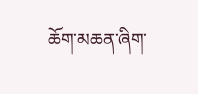ཆོག་མཆན་ཞིག་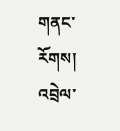གནང་རོགས། འབྲེལ་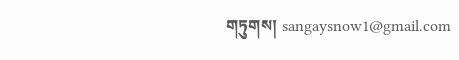གཏུགས། sangaysnow1@gmail.com